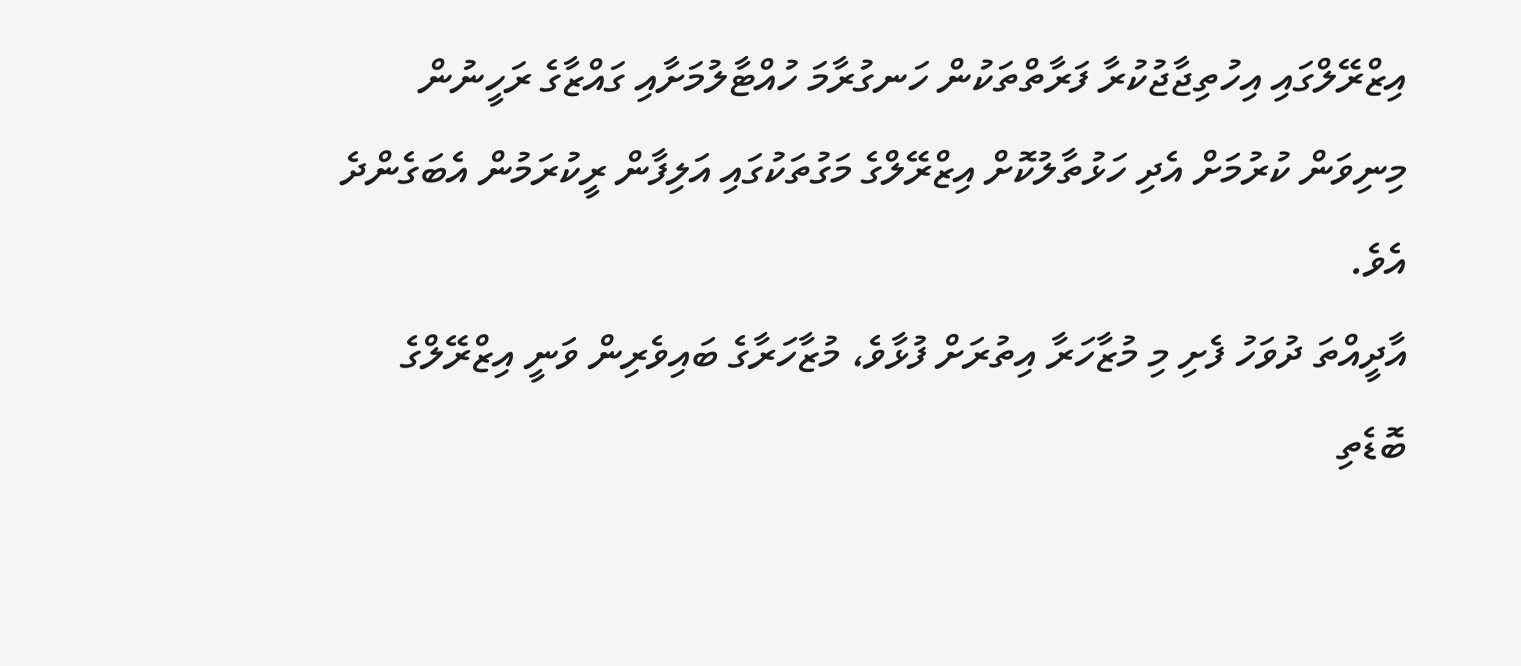އިޒްރޭލްގައި އިހުތިޖާޖުކުރާ ފަރާތްތަކުން ހަނގުރާމަ ހުއްޓާލުމަށާއި ގައްޒާގެ ރަހީނުން މިނިވަން ކުރުމަށް އެދި ހަޅުތާލުކޮށް އިޒްރޭލްގެ މަގުތަކުގައި އަލިފާން ރީކުރަމުން އެބަގެންދެ އެވެ.
އާދީއްތަ ދުވަހު ފެށި މި މުޒާހަރާ އިތުރަށް ފުޅާވެ، މުޒާހަރާގެ ބައިވެރިން ވަނީ އިޒްރޭލްގެ ބޮޑެތި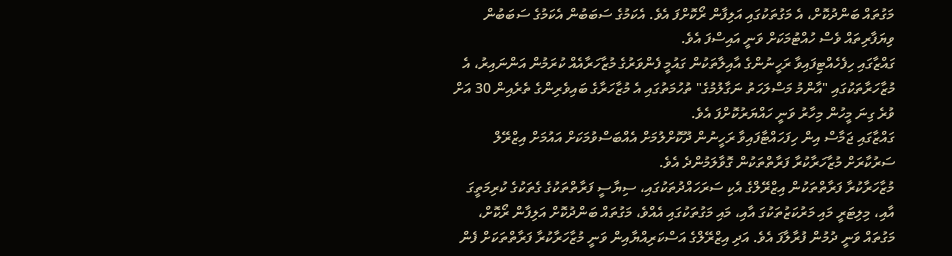މަގުތައް ބަންދުކޮށް، އެ މަގުތަކުގައި އަލިފާން ރޯކޮށްފަ އެވެ. އެކަމުގެ ސަބަބުން އެކަމުގެ ސަބަބުން ވިޔަފާރިތައް ވެސް ހުއްޓުމަކަށް ވަނީ އައިސްފަ އެވެ.
ގައްޒާގައި ހިފެހެއްޓިފައިވާ ރަހީނުންގެ އާއިލާތަކުން ގައުމީ ފެންވަރުގެ މުޒާހަރާއެއް ކުރަމުން އަންނައިރު، އެ މުޒާހަރާތަކުގައި "އާންމު މަސްލަހަތު ނަގާލުމުގެ" ތުހުމަތުގައި އެ މުޒާހަރާގެ ބައިވެރިންގެ ތެރެއިން 30 އަށް ވުރެ ގިނަ މީހުން މިހާރު ވަނީ ހައްޔަރުކޮށްފަ އެވެ.
ގައްޒާގައި ޖަމާސް އިން ހިފަހައްޓާފައިވާ ރަހީނުން ދޫކޮށްލުމަށް އެއްބަސްވުމަކަށް އައުމަށް އިޒްރޭލް ސަރުކާރަށް މުޒާހަރާކުރާ ފަރާތްތަކުން ގޮވާލަމުންދެ އެވެ.
މުޒާހަރާކުރާ ފަރާތްތަކުން އިޒްރޭލްގެ އެކި ސަރަހައްދުތަކުގައި، ސިޔާސީ ފަރާތްތަކުގެ ގެތަކުގެ ކުރިމަތީގަ އާއި، މިލިޓަރީ މައި މަރުކަޒުތަކުގަ އާއި، މައި މަގުތަކުގައި އެއްވެ، މަގުތައް ބަންދުކޮށް އަލިފާން ރޯކޮށް، މަގުތައް ވަނީ ދުމުން ފުރާލާފަ އެވެ. އަދި އިޒްރޭލްގެ އަސްކަރިއްޔާއިން ވަނީ މުޒާހަރާކުރާ ފަރާތްތަކަށް ފެން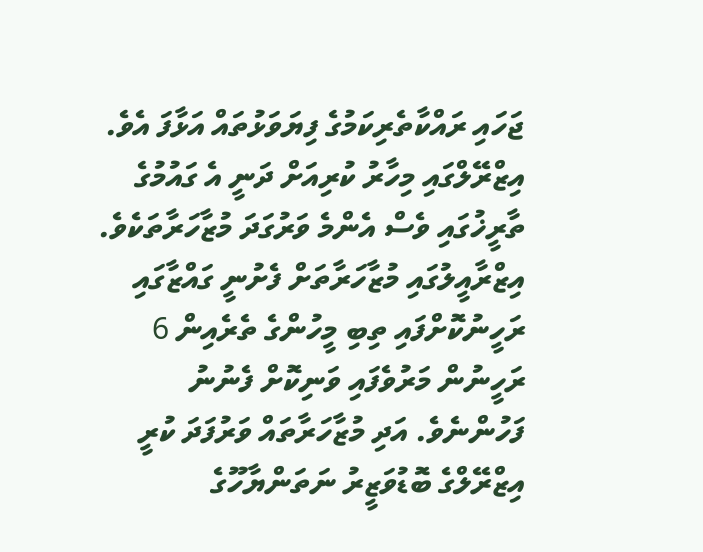ޖަހައި ރައްކާތެރިކަމުގެ ފިޔަވަޅުތައް އަޅާފަ އެވެ.
އިޒްރޭލްގައި މިހާރު ކުރިއަށް ދަނީ އެ ގައުމުގެ ތާރީޚުގައި ވެސް އެންމެ ވަރުގަދަ މުޒާހަރާތަކެވެ. އިޒްރާއީލުގައި މުޒާހަރާތަށް ފެށުނީ ގައްޒާގައި ރަހީނުކޮށްފައި ތިބި މީހުންގެ ތެރެއިން 6 ރަހީނުން މަރުވެފައި ވަނިކޮށް ފެނުނު ފަހުންނެވެ. އަދި މުޒާހަރާތައް ވަރުފަދަ ކުރީ އިޒްރޭލްގެ ބޮޑުވަޒީރު ނަތަންޔާހޫގެ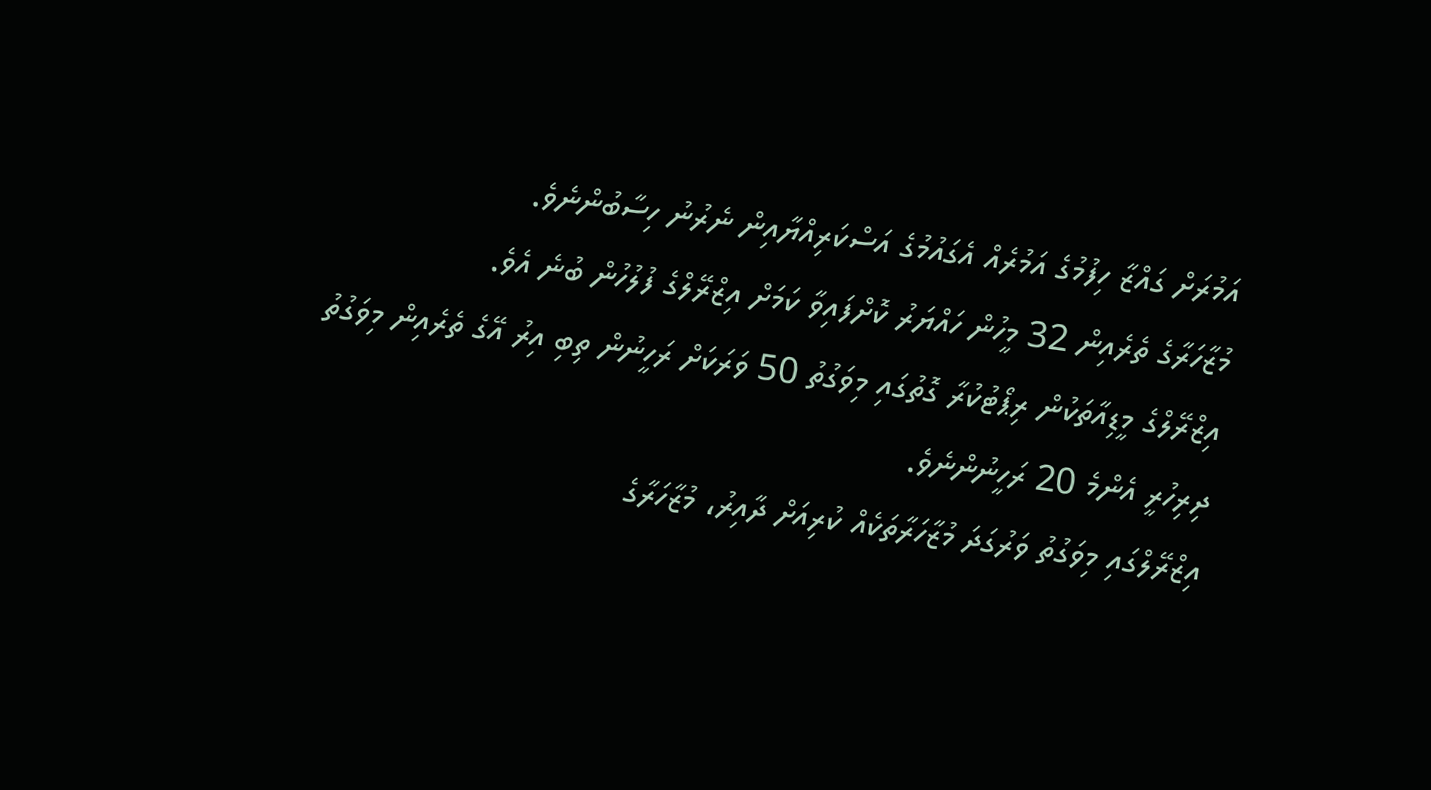އަމުރަށް ގައްޒާ ހިފުމުގެ އަމުރެއް އެގައުމުގެ އަސްކަރިއްޔާއިން ނެރުނު ހިސާބުންނެވެ.
މުޒާހަރާގެ ތެރެއިން 32 މީހުން ހައްޔަރު ކޮށްފައިވާ ކަމަށް އިޒްރޭލްގެ ފުލުހުން ބުނެ އެވެ.
އިޒްރޭލްގެ މީޑިއާތަކުން ރިޕޯޓުކުރާ ގޮތުގައި މިވަގުތު 50 ވަރަކަށް ރަހީނުން ތިބި އިރު އޭގެ ތެރެއިން މިވަގުތު ދިރިހުރީ އެންމެ 20 ރަހީނުންނެވެ.
އިޒްރޭލްގައި މިވަގުތު ވަރުގަދަ މުޒާހަރާތަކެއް ކުރިއަށް ދާއިރު، މުޒާހަރާގެ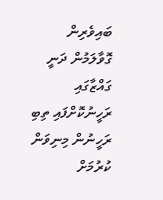ބައިވެރިން ގޮވާލަމުން ދަނީ ގައްޒާގައި ރަހީނުކޮށްފައި ތިބި ރަހީނުން މިނިވަން ކުރުމަށް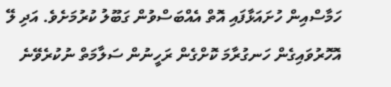ހަމާސްއިން ހުށައަޅާފައި އޮތް އެއްބަސްވުން ގަބޫލު ކުރުމަށެވެ. އަދި ލޭ އޮހޮރުވައިގެން ހަނގުރާމަ ކޮށްގެން ރަހީނުން ސަލާމަތް ނުކުރެވޭނެ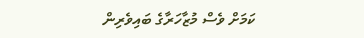ކަމަށް ވެސް މުޒާހަރާގެ ބައިވެރިން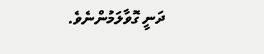ދަނީ ގޮވާލަމުންނެވެ.